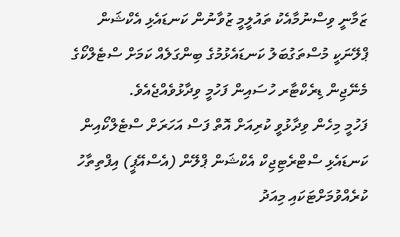ޒަމާނީ ވިސްނުމާއެކު ތައުލީމީ ޒުވާނުން ކަނޑައެޅި އެކްޝަން ޕްލޭނަކީ މުސްތަގުބަލު ކަނޑައެޅުމުގެ ބިންގަލެއް ކަމަށް ސްޓެލްކޯގެ މެނޭޖިން ޑިރެކްޓާރ ހުސައިން ފަހުމީ ވިދާޅުވެއްޖެއެވެ.
ފަހުމީ މިހެން ވިދާޅުވީ ކުރިއަށް އޮތް ފަސް އަހަރަށް ސްޓެލްކޯއިން ކަނޑައެޅި ސްޓްރެޓިޖިކް އެކްޝަން ޕްލޭން (އެސްއޭޕީ) އިފްތިތާހު ކުރެއްވުމަށްޓަކައި މިއަދު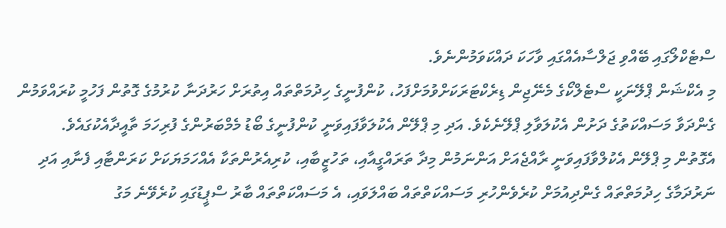ސްޓެކްލޯގައި ބޭއްވި ޖަލްސާއެއްގައި ވާހަކަ ދައްކަވަމުންނެވެ.
މި އެކްޝަން ޕްލޭނަކީ ސްޓެލްކޯގެ މެނޭޖިން ޑިރެކްޓަރަކަށްވުމަށްފަހު، ކުންފުނީގެ ހިދުމަތްތައް އިތުރަށް ހަރުދަނާ ކުރުމުގެ ގޮތުން ފަހުމީ ކުރައްވަމުން ގެންދަވާ މަސައްކަތުގެ ދަށުން އެކުލަވާލި ޕްލޭނެކެވެ. އަދި މި ޕްލޭން އެކުލަވާފައިވަނީ ކުންފުނީގެ ބޯޑު މެމްބަރުންގެ ފުރިހަމަ ތާއީދާއެކުގައެވެ.
އެގޮތުން މި ޕްލޭން އެކުލްވާފައިވަނީ ރާއްޖެއަށް އަންނަމުން މިދާ ތަރައްގީއާއި، ތަހުޒީބާއި، ކުރިއެރުންތަކާ އެއްހަމަޔަކަށް ކަރަންޓާއި ފެނާއި އަދި ނަރުދަމާގެ ހިދުމަތްތައް ގެންދިއުމަށް ކުރެވެންހުރި މަސައްކަތްތައް ބައްލަވައި، އެ މަސައްކަތްތައް ބާރު ސްޕީޑުގައި ކުރެވޭނެ މަގު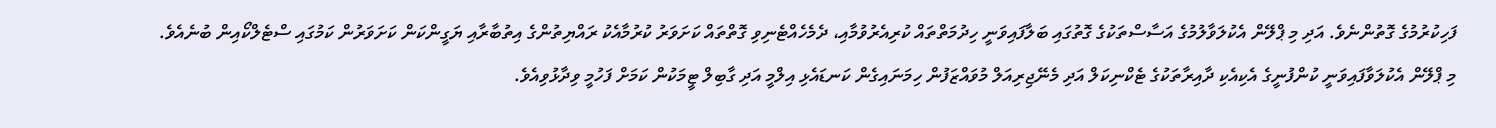ފަހިކުރުމުގެ ގޮތުންނެވެ. އަދި މި ޕްލޭން އެކުލަވާލުމުގެ އަސާސްތަކުގެ ގޮތުގައި ބަލާފައިވަނީ ހިދުމަތްތައް ކުރިއެރުވުމާއި، ދެމެހެއްޓެނިވި ގޮތްތައް ކަށަވަރު ކުރުމާއެކު ރައްޔިތުންގެ އިތުބާރާއި ޔަގީންކަން ކަށަވަރުން ކަމުގައި ސްޓެލްކޯއިން ބުނެއެވެ.
މި ޕްލޭން އެކުލަވާފައިވަނީ ކުންފުނީގެ އެކިއެކި ދާއިރާތަކުގެ ޓެކްނިކަލް އަދި މެނޭޖިރިއަލް މުވައްޒަފުން ހިމަނައިގެން ކަނޑައެޅި އިލްމީ އަދި ގާބިލް ޓީމަކުން ކަމަށް ފަހުމީ ވިދާޅުވިއެވެ.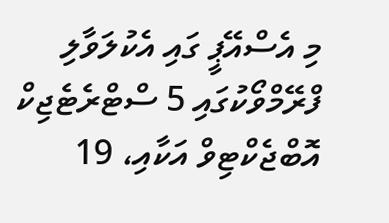މި އެސްއޭޕީ ގައި އެކުލަވާލި ފްރޭމްވޯކުގައި 5 ސްޓްރެޓެޖިކް އޮބްޖެކްޓިވް އަކާއި، 19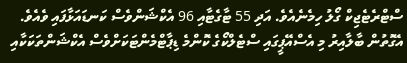ސްޓްރެޓެޖިކް ގޯލު ހިމެނެއެވެ. އަދި 55 ޓާގެޓާއި 96 އެކްޝަންވެސް ކަނޑައަޅާފައި ވެއެވެ. އެގޮތުން ބާލާއިރު މި އެސްއޭޕީގައި ސްޓެލްކޯގެ ކޮންމެ ޑިޕާޓްމެންޓަކަށްވެސް އެކްޝަންތަކަކާއި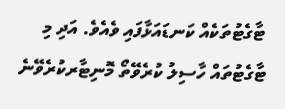ޓާގެޓުތަކެއް ކަނޑައަޅާފައި ވެއެވެ. އަދި މި ޓާގެޓުތައް ހާސިލު ކުރެވޭތޯ މޮނިޓާރކުރެވޭނެ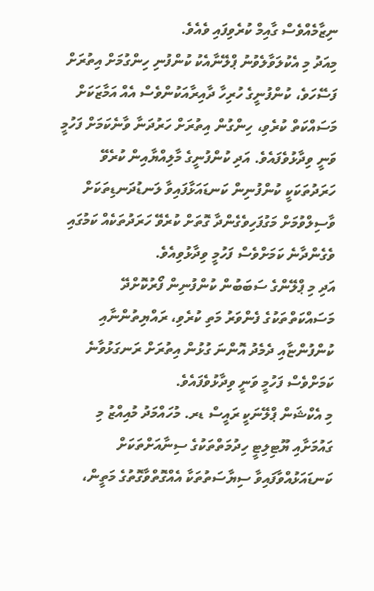ނިޒާމެއްވެސް ގާއިމް ކުރެވިފައި ވެއެވެ.
މިއަދު މި އެކުލަވާލެވުނު ޕްލޭނާއެކު ކުންފުނި ހިންގުމަށް އިތުރަށް ފަސޭހަވެ، ކުންފުނީގެ ހުރިހާ ދާއިރާއަކުންވެސް އެއް އަމާޒަކަށް މަސައްކަތް ކުރެވި، ހިންގުން އިތުރަށް ހަރުދަނާ ވާނެކަމަށް ފަހުމީ ވަނީ ވިދާޅުވެފައެވެ. އަދި ކުންފުނީގެ މާލިއްޔާއިން ކުރެވޭ ހަރަދުތަކަކީ ކުންފުނިން ކަނޑައަޅާފައިވާ ލަނޑުދަނޑިތަކަށް ވާސިލްވުމަށް މަގުފަހިވެގެންދާ ގޮތަށް ކުރެވޭ ހަރަދުތަކެއް ކަމުގައި ވެގެންދާނެ ކަމަށްވެސް ފަހުމީ ވިދާޅުވިއެވެ.
އަދި މި ޕްލޭންގެ ސަބަބުން ކުންފުނިން ފޯރުކޮށްދޭ މަސައްކަތްތަކުގެ ފެންވަރު މަތި ކުރެވި، ރައްޔިތުންނާއި ކުންފުންޏާއި ދެމެދު އޮންނަ ގުޅުން އިތުރަށް ރަނގަޅުވާނެ ކަމަށްވެސް ފަހުމީ ވަނީ ވިދާޅުވެފައެވެ.
މި އެކްޝަން ޕްލޭނަކީ ރައީސް ޑރ. މުހައްމަދު މުއިއްޒު މި ގައުމަށާއި ޔޫޓިލިޓީ ހިދުމަތްތަކުގެ ސިނާއަށްތަކަށް ކަނޑައަޅުއްވާފައިވާ ސިޔާސަތުތަކާ އެއްގޮތްވާގޮތުގެ މަތީން،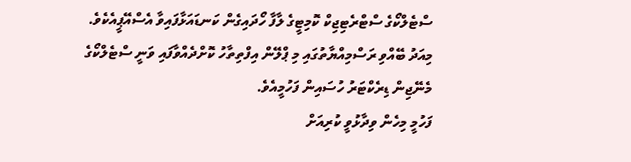ސްޓެލްކޯގެ ސްޓްރެޓިޖިކް ކޮމިޓީގެ ލާފާ ހޯދައިގެން ކަނޑައަޅާފައިވާ އެސްއޭޕީއެކެވެ. މިއަދު ބޭއްވި ރަސްމިއްޔާތުގައި މި ޕްލޭން އިފްތިތާހު ކޮށްދެއްވާފައި ވަނީ ސްޓެލްކޯގެ މެނޭޖިން ޑިރެކްޓަރު ހުސައިން ފަހުމީއެވެ.
ފަހުމީ މިހެން ވިދާޅުވީ ކުރިއަށް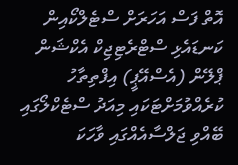އޮތް ފަސް އަހަރަށް ސްޓެލްކޯއިން ކަނޑައެޅި ސްޓްރެޓިޖިކް އެކްޝަން ޕްލޭން (އެސްއޭޕީ) އިފްތިތާހު ކުރެއްވުމަށްޓަކައި މިއަދު ސްޓެކްލޯގައި ބޭއްވި ޖަލްސާއެއްގައި ވާހަކަ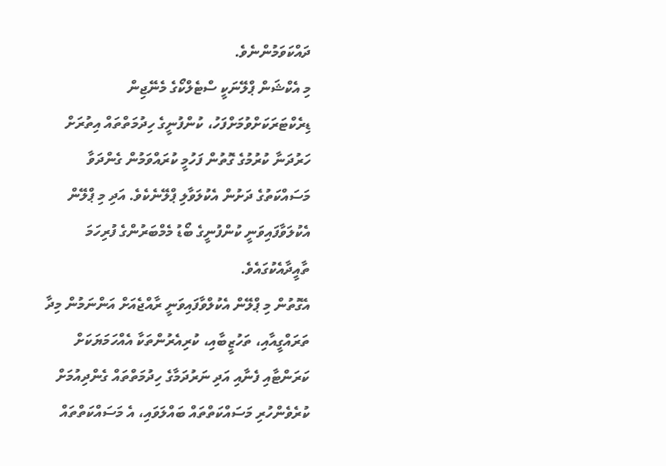ދައްކަވަމުންނެވެ.
މި އެކްޝަން ޕްލޭނަކީ ސްޓެލްކޯގެ މެނޭޖިން ޑިރެކްޓަރަކަށްވުމަށްފަހު، ކުންފުނީގެ ހިދުމަތްތައް އިތުރަށް ހަރުދަނާ ކުރުމުގެ ގޮތުން ފަހުމީ ކުރައްވަމުން ގެންދަވާ މަސައްކަތުގެ ދަށުން އެކުލަވާލި ޕްލޭނެކެވެ. އަދި މި ޕްލޭން އެކުލަވާފައިވަނީ ކުންފުނީގެ ބޯޑު މެމްބަރުންގެ ފުރިހަމަ ތާއީދާއެކުގައެވެ.
އެގޮތުން މި ޕްލޭން އެކުލްވާފައިވަނީ ރާއްޖެއަށް އަންނަމުން މިދާ ތަރައްގީއާއި، ތަހުޒީބާއި، ކުރިއެރުންތަކާ އެއްހަމަޔަކަށް ކަރަންޓާއި ފެނާއި އަދި ނަރުދަމާގެ ހިދުމަތްތައް ގެންދިއުމަށް ކުރެވެންހުރި މަސައްކަތްތައް ބައްލަވައި، އެ މަސައްކަތްތައް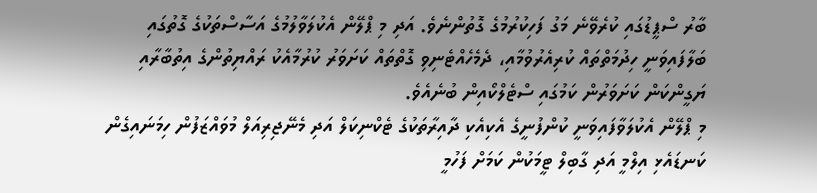ބާރު ސްޕީޑުގައި ކުރެވޭނެ މަގު ފަހިކުރުމުގެ ގޮތުންނެވެ. އަދި މި ޕްލޭން އެކުލަވާލުމުގެ އަސާސްތަކުގެ ގޮތުގައި ބަލާފައިވަނީ ހިދުމަތްތައް ކުރިއެރުވުމާއި، ދެމެހެއްޓެނިވި ގޮތްތައް ކަށަވަރު ކުރުމާއެކު ރައްޔިތުންގެ އިތުބާރާއި ޔަގީންކަން ކަށަވަރުން ކަމުގައި ސްޓެލްކޯއިން ބުނެއެވެ.
މި ޕްލޭން އެކުލަވާފައިވަނީ ކުންފުނީގެ އެކިއެކި ދާއިރާތަކުގެ ޓެކްނިކަލް އަދި މެނޭޖިރިއަލް މުވައްޒަފުން ހިމަނައިގެން ކަނޑައެޅި އިލްމީ އަދި ގާބިލް ޓީމަކުން ކަމަށް ފަހުމީ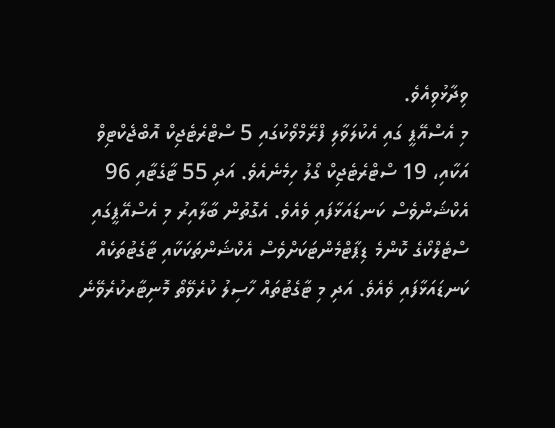ވިދާޅުވިއެވެ.
މި އެސްއޭޕީ ގައި އެކުލަވާލި ފްރޭމްވޯކުގައި 5 ސްޓްރެޓެޖިކް އޮބްޖެކްޓިވް އަކާއި، 19 ސްޓްރެޓެޖިކް ގޯލު ހިމެނެއެވެ. އަދި 55 ޓާގެޓާއި 96 އެކްޝަންވެސް ކަނޑައަޅާފައި ވެއެވެ. އެގޮތުން ބާލާއިރު މި އެސްއޭޕީގައި ސްޓެލްކޯގެ ކޮންމެ ޑިޕާޓްމެންޓަކަށްވެސް އެކްޝަންތަކަކާއި ޓާގެޓުތަކެއް ކަނޑައަޅާފައި ވެއެވެ. އަދި މި ޓާގެޓުތައް ހާސިލު ކުރެވޭތޯ މޮނިޓާރކުރެވޭނެ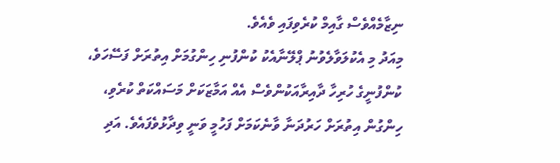ނިޒާމެއްވެސް ގާއިމް ކުރެވިފައި ވެއެވެ.
މިއަދު މި އެކުލަވާލެވުނު ޕްލޭނާއެކު ކުންފުނި ހިންގުމަށް އިތުރަށް ފަސޭހަވެ، ކުންފުނީގެ ހުރިހާ ދާއިރާއަކުންވެސް އެއް އަމާޒަކަށް މަސައްކަތް ކުރެވި، ހިންގުން އިތުރަށް ހަރުދަނާ ވާނެކަމަށް ފަހުމީ ވަނީ ވިދާޅުވެފައެވެ. އަދި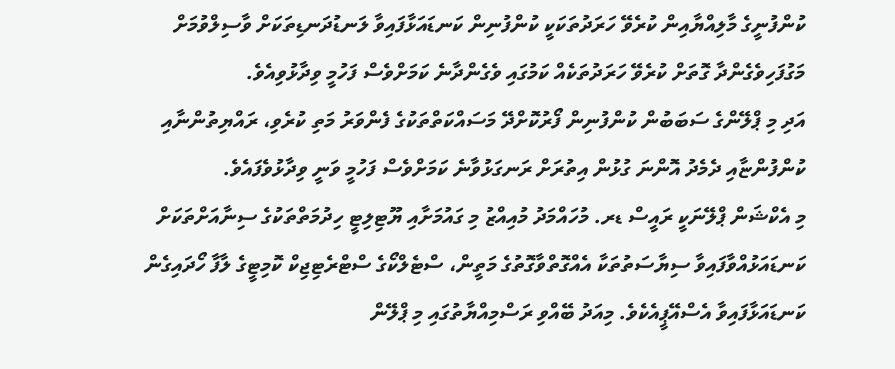ކުންފުނީގެ މާލިއްޔާއިން ކުރެވޭ ހަރަދުތަކަކީ ކުންފުނިން ކަނޑައަޅާފައިވާ ލަނޑުދަނޑިތަކަށް ވާސިލްވުމަށް މަގުފަހިވެގެންދާ ގޮތަށް ކުރެވޭ ހަރަދުތަކެއް ކަމުގައި ވެގެންދާނެ ކަމަށްވެސް ފަހުމީ ވިދާޅުވިއެވެ.
އަދި މި ޕްލޭންގެ ސަބަބުން ކުންފުނިން ފޯރުކޮށްދޭ މަސައްކަތްތަކުގެ ފެންވަރު މަތި ކުރެވި، ރައްޔިތުންނާއި ކުންފުންޏާއި ދެމެދު އޮންނަ ގުޅުން އިތުރަށް ރަނގަޅުވާނެ ކަމަށްވެސް ފަހުމީ ވަނީ ވިދާޅުވެފައެވެ.
މި އެކްޝަން ޕްލޭނަކީ ރައީސް ޑރ. މުހައްމަދު މުއިއްޒު މި ގައުމަށާއި ޔޫޓިލިޓީ ހިދުމަތްތަކުގެ ސިނާއަށްތަކަށް ކަނޑައަޅުއްވާފައިވާ ސިޔާސަތުތަކާ އެއްގޮތްވާގޮތުގެ މަތީން، ސްޓެލްކޯގެ ސްޓްރެޓިޖިކް ކޮމިޓީގެ ލާފާ ހޯދައިގެން ކަނޑައަޅާފައިވާ އެސްއޭޕީއެކެވެ. މިއަދު ބޭއްވި ރަސްމިއްޔާތުގައި މި ޕްލޭން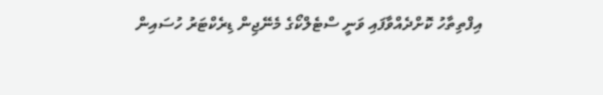އިފްތިތާހު ކޮށްދެއްވާފައި ވަނީ ސްޓެލްކޯގެ މެނޭޖިން ޑިރެކްޓަރު ހުސައިން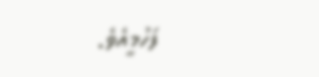ފަހުމީއެވެ.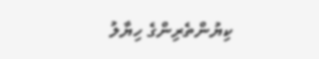ކިޔުންތެރިންގެ ހިޔާލު